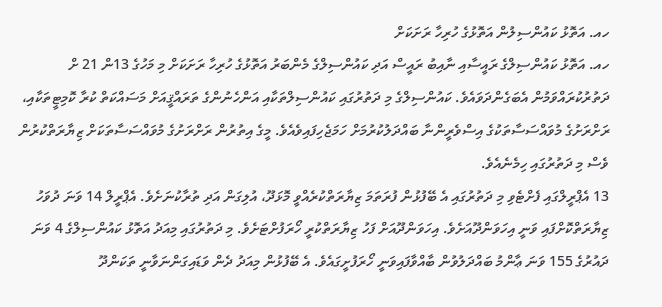ހއ. އަތޮޅު ކައުންސިލުން އަތޮޅުގެ ހުރިހާ ރަށަކަށް
ހއ. އަތޮޅު ކައުންސިލްގެ ރައީސާއި ނާއިބު ރައީސް އަދި ކައުންސިލްގެ މެންބަރު އަތޮޅުގެ ހުރިހާ ރަށަކަށް މި މަހުގެ 13ން 21 ށް ދަތުރުކުރައްވަމުން އެބަގެންދަވައެވެ. ކައުންސިލްގެ މި ދަތުރުގައި ކައުންސިލްތަކާއި އަންހެނުންގެ ތަރައްޤީއަށް މަސައްކަތް ކުރާ ކޮމިޓީތަކާއި، ރަށްރަށުގެ މުވައްސަސާތަކުގެ އިސްވެރީންނާ ބައްދަލުކުރުމަށް ހަމަޖެހިފައިވެއެވެ. މީގެ އިތުރުން ރަށްރަށުގެ މުވައްސަސާތަކަށް ޒިޔާރަތްކުރުން ވެސް މި ދަތުރުގައި ހިމެނެއެވެ.
13 އެޕްރީލްގައި ފެށްޓެވި މި ދަތުރުގައި އެ ބޭފުޅުން ފުރަތަމަ ޒިޔާރަތްކުރެއްވީ މޮޅަދޫ، އުލިގަން އަދި ތުރާކުނަށެވެ. އެޕްރީލް 14 ވަނަ ދުވަހު ޒިޔާރަތްކޮށްފައި ވަނީ އިހަވަންދޫއަށެވެ. އިހަވަންދޫއަށް ފަހު ޒިޔާރަތްކުރީ ހޯރަފުށްޓަށެވެ. މި ދަތުރުގައި މިއަދު އަތޮޅު ކައުންސިލްގެ 4 ވަނަ ދައުރުގެ 155 ވަނަ ޢާންމު ބައްދަލުވުން ބާއްވާފައިވަނީ ހޯރަފުށީގައެވެ. އެ ބޭފުޅުން މިއަދު ދެން ވަޑައިގަންނަވާނީ ތަކަންދޫ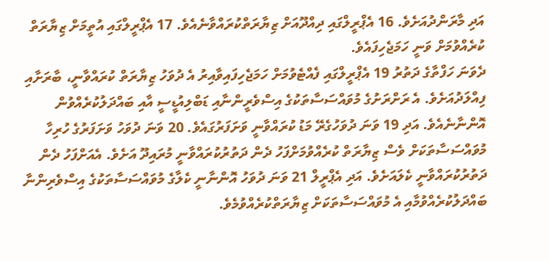އަދި މާރަންދުއަށެވެ. 16 އެޕްރީލްގައި ދިއްދޫއަށް ޒިޔާރަތްކުރައްވާނެއެވެ. 17 އެޕްރީލްގައި އުތީމަށް ޒިޔާރަތް ކުރެއްވުމަށް ވަނީ ހަމަޖެހިފައެވެ.
ދެވަނަ ހަފްތާގެ ދަތުރު 19 އެޕްރީލްގައި ފެއްޓެވުމަށް ހަމަޖެހިފައިވާއިރު އެ ދުވަހު ޒިޔާރަތް ކުރައްވާނީ، ބާރަށާއި ފިއްލަދުއަށެވެ. އެ ރަށްރަށުގެ މުވައްސަސާތަކުގެ އިސްވެރީންނާއި ޑަބްލިއުޑީސީ އާއި ބައްދަލުކުރެއްވުން އޮންނާނެއެވެ. އަދި 19 ވަނަ ދުވަހުގެރޭ މަޑު ކުރައްވާނީ ވަށަފަރުގައެވެ. 20 ވަނަ ދުވަހު ވަށަފަރުގެ ހުރިހާ މުވައްސަސާތަކަށް ވެސް ޒިޔާރަތް ކުރެއްވުމަށްފަހު ދެން ދަތުރުކުރައްވާނީ މުރައިދޫ އަށެވެ. އެއަށްފަހު ދެން ދަތުރުކުރައްވާނީ ކެލައަށެވެ. އަދި އެޕްރީލް 21 ވަނަ ދުވަހު އޮންނާނީ ކެލާގެ މުވައްސަސާތަކުގެ އިސްވެރިންނާ ބައްދަލުކުރެއްވުމާއި އެ މުވައްސަސާތަކަށް ޒިޔާރަތްކުރެއްވުމެވެ.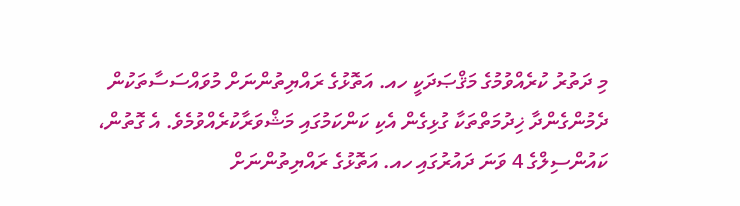މި ދަތުރު ކުރެއްވުމުގެ މަޤްޞަދަކީ ހއ. އަތޮޅުގެ ރައްޔިތުންނަށް މުވައްސަސާތަކުން ދެމުންގެންދާ ޚިދުމަތްތަކާ ގުޅިގެން އެކި ކަންކަމުގައި މަޝްވަރާކުރެއްވުމެވެ. އެ ގޮތުން، ކައުންސިލްގެ 4 ވަނަ ދައުރުގައި ހއ. އަތޮޅުގެ ރައްޔިތުންނަށް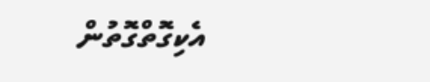އެކިގޮތްގޮތުން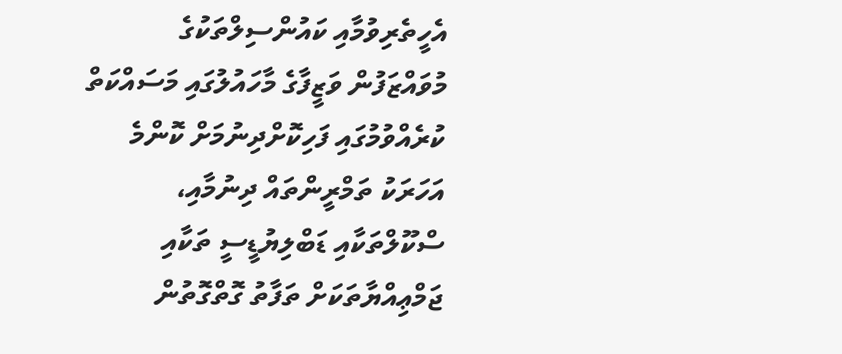އެހީތެރިވުމާއި ކައުންސިލްތަކުގެ މުވައްޒަފުން ވަޒީފާގެ މާހައުލުގައި މަސައްކަތް ކުރެއްވުމުގައި ފަހިކޮށްދިނުމަށް ކޮންމެ އަހަރަކު ތަމްރީންތައް ދިނުމާއި، ސްކޫލްތަކާއި ޑަބްލިޔުޑީސީ ތަކާއި ޖަމްޢިއްޔާތަކަށް ތަފާތު ގޮތްގޮތުން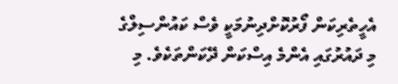އެހީތެރިކަން ފޯރުކޮށްދިނުމަކީ ވެސް ކައުންސިލްގެ މި ދައުރުގައި އެންމެ އިސްކަން ދޭކަންތަކެވެ. މި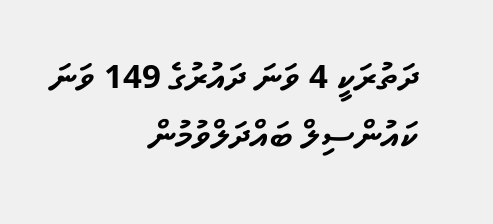ދަތުރަކީ 4 ވަނަ ދައުރުގެ 149 ވަނަ ކައުންސިލް ބައްދަލްވުމުން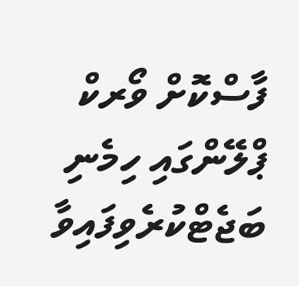ފާސްކޮށް ވޯރކް ޕްލޭންގައި ހިމެނި ބަޖެޓްކުރެވިފައިވާ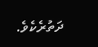ދަތުރެކެވެ.